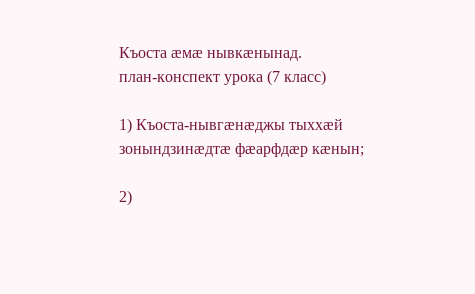Къоста æмæ нывкæнынад.
план-конспект урока (7 класс)

1) Къоста-нывгæнæджы тыххæй зонындзинæдтæ фæарфдæр кæнын;

2)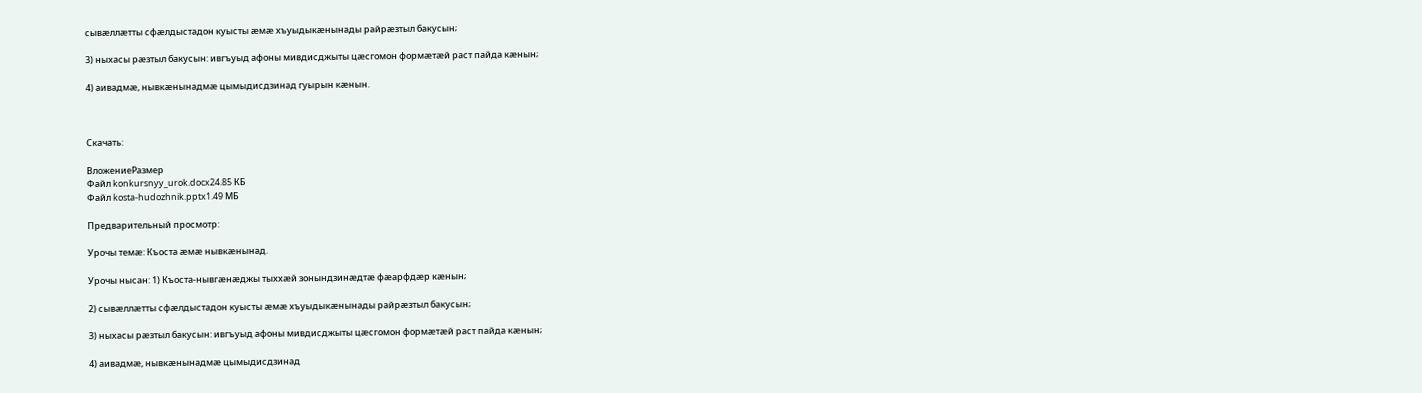сывæллæтты сфæлдыстадон куысты æмæ хъуыдыкæнынады райрæзтыл бакусын;

3) ныхасы рæзтыл бакусын: ивгъуыд афоны мивдисджыты цæсгомон формæтæй раст пайда кæнын;

4) аивадмæ, нывкæнынадмæ цымыдисдзинад гуырын кæнын.



Скачать:

ВложениеРазмер
Файл konkursnyy_urok.docx24.85 КБ
Файл kosta-hudozhnik.pptx1.49 МБ

Предварительный просмотр:

Урочы темæ: Къоста æмæ нывкæнынад.

Урочы нысан: 1) Къоста-нывгæнæджы тыххæй зонындзинæдтæ фæарфдæр кæнын;

2) сывæллæтты сфæлдыстадон куысты æмæ хъуыдыкæнынады райрæзтыл бакусын;

3) ныхасы рæзтыл бакусын: ивгъуыд афоны мивдисджыты цæсгомон формæтæй раст пайда кæнын;

4) аивадмæ, нывкæнынадмæ цымыдисдзинад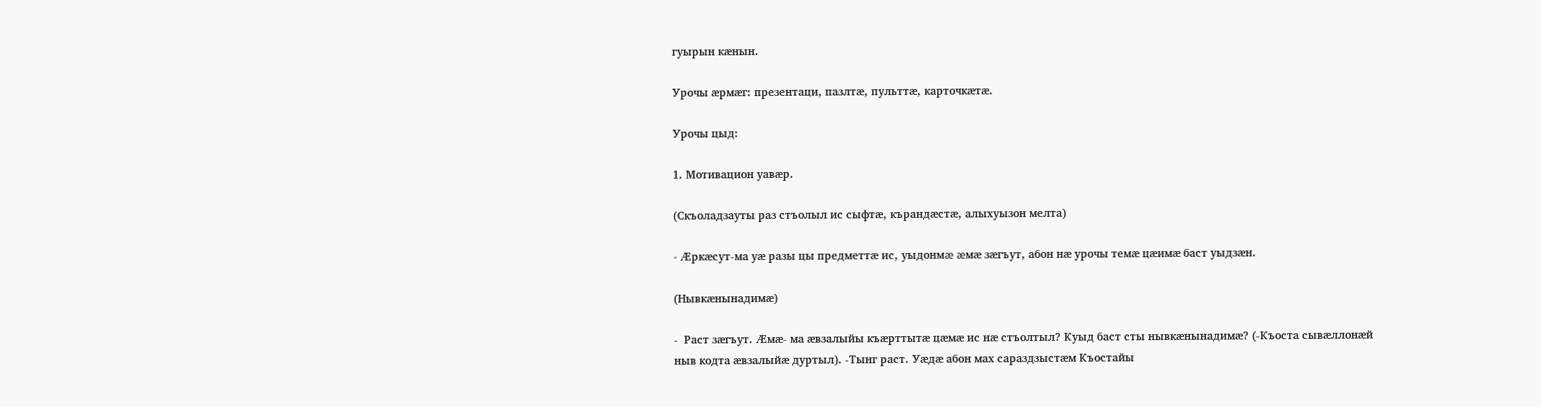гуырын кæнын.

Урочы æрмæг: презентаци, пазлтæ, пульттæ, карточкæтæ.

Урочы цыд:

1. Мотивацион уавæр.

(Скъоладзауты раз стъолыл ис сыфтæ, кърандæстæ, алыхуызон мелта)

- Æркæсут-ма уæ разы цы предметтæ ис, уыдонмæ æмæ зæгъут, абон нæ урочы темæ цæимæ баст уыдзæн.

(Нывкæнынадимæ)

-  Раст зæгъут. Æмæ- ма æвзалыйы къæрттытæ цæмæ ис нæ стъолтыл? Куыд баст сты нывкæнынадимæ? (-Къоста сывæллонæй ныв кодта æвзалыйæ дуртыл). -Тынг раст. Уæдæ абон мах сараздзыстæм Къостайы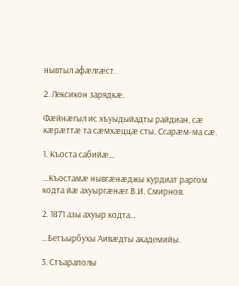нывтыл афæлгæст.

2. Лексикон зарядкæ.

Фæйнæгыл ис хъуыдыйадты райдиан, сæ кæрæттæ та сæмхæццæ сты. Ссарæм-ма сæ.

1. Къоста сабийæ…

…Къостамæ нывгæнæджы курдиат раргом кодта йæ ахуыргæнæг В.И. Смирнов.

2. 1871 азы ахуыр кодта…

…Бетъырбухы Аивæдты академийы.

3. Стъараполы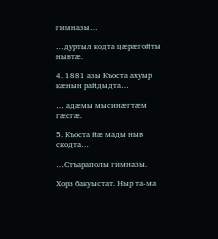гимназы…

…дуртыл кодта цæрæгойты нывтæ.

4. 1881 азы Къоста ахуыр кæнын райдыдта…

… адæмы мысинæгтæм гæсгæ.

5. Къоста йæ мады ныв скодта…

…Стъараполы гимназы.

Хорз бакуыстат. Ныр та-ма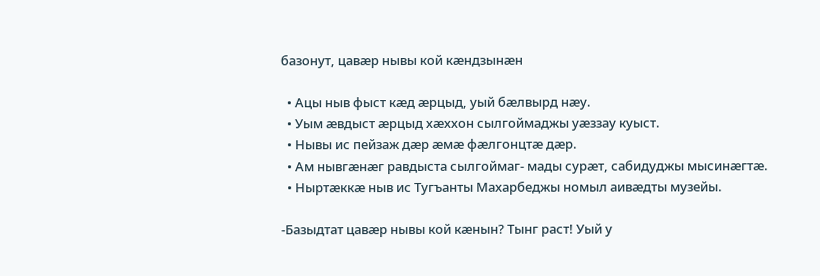базонут, цавæр нывы кой кæндзынæн

  • Ацы ныв фыст кæд æрцыд, уый бæлвырд нæу.
  • Уым æвдыст æрцыд хæххон сылгоймаджы уæззау куыст.
  • Нывы ис пейзаж дæр æмæ фæлгонцтæ дæр.
  • Ам нывгæнæг равдыста сылгоймаг- мады сурæт, сабидуджы мысинæгтæ.
  • Ныртæккæ ныв ис Тугъанты Махарбеджы номыл аивæдты музейы.

-Базыдтат цавæр нывы кой кæнын? Тынг раст! Уый у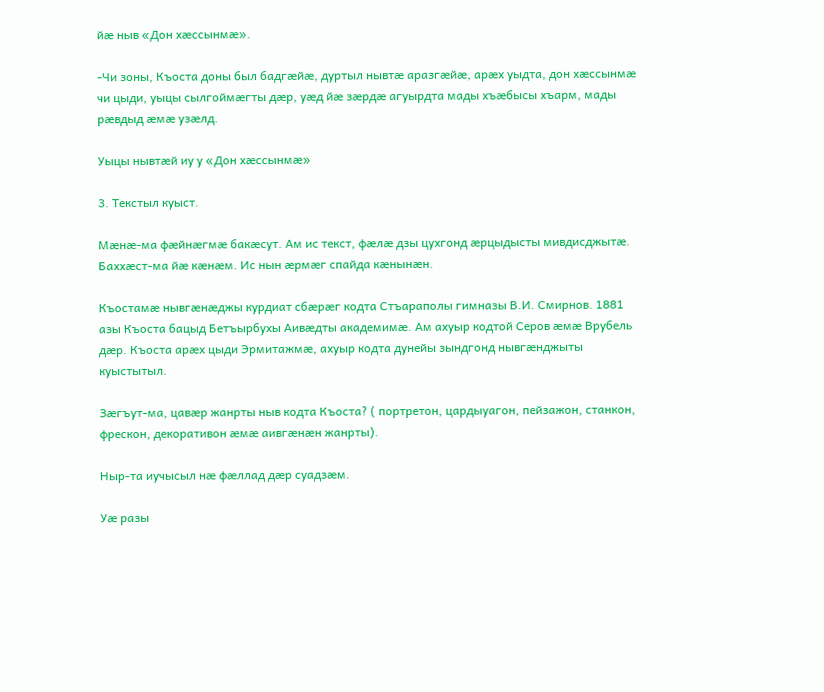йæ ныв «Дон хæссынмæ».

-Чи зоны, Къоста доны был бадгæйæ, дуртыл нывтæ аразгæйæ, арæх уыдта, дон хæссынмæ чи цыди, уыцы сылгоймæгты дæр, уæд йæ зæрдæ агуырдта мады хъæбысы хъарм, мады рæвдыд æмæ узæлд.

Уыцы нывтæй иу у «Дон хæссынмæ»

3. Текстыл куыст.

Мæнæ-ма фæйнæгмæ бакæсут. Ам ис текст, фæлæ дзы цухгонд æрцыдысты мивдисджытæ. Баххæст-ма йæ кæнæм. Ис нын æрмæг спайда кæнынæн.

Къостамæ нывгæнæджы курдиат сбæрæг кодта Стъараполы гимназы В.И. Смирнов. 1881 азы Къоста бацыд Бетъырбухы Аивæдты академимæ. Ам ахуыр кодтой Серов æмæ Врубель дæр. Къоста арæх цыди Эрмитажмæ, ахуыр кодта дунейы зындгонд нывгæнджыты куыстытыл.

Зæгъут-ма, цавæр жанрты ныв кодта Къоста? ( портретон, цардыуагон, пейзажон, станкон, фрескон, декоративон æмæ аивгæнæн жанрты).

Ныр-та иучысыл нæ фæллад дæр суадзæм.

Уæ разы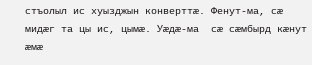стъолыл ис хуызджын конверттæ. Фенут-ма, сæ мидæг та цы ис, цымæ. Уæдæ-ма  сæ сæмбырд кæнут æмæ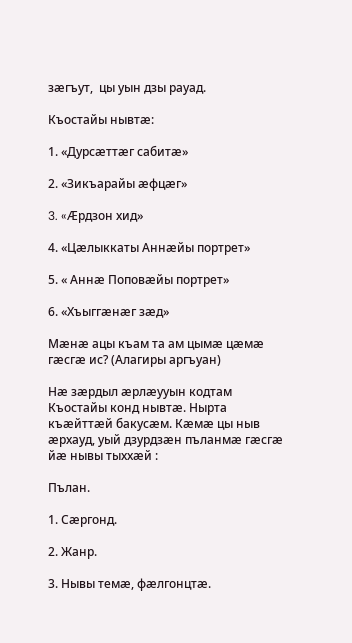зæгъут,  цы уын дзы рауад.

Къостайы нывтæ:

1. «Дурсæттæг сабитæ»

2. «Зикъарайы æфцæг»

3. «Æрдзон хид»

4. «Цæлыккаты Аннæйы портрет»

5. « Аннæ Поповæйы портрет»

6. «Хъыггæнæг зæд»

Мæнæ ацы къам та ам цымæ цæмæ гæсгæ ис? (Алагиры аргъуан)

Нæ зæрдыл æрлæууын кодтам Къостайы конд нывтæ. Нырта къæйттæй бакусæм. Кæмæ цы ныв æрхауд, уый дзурдзæн пъланмæ гæсгæ йæ нывы тыххæй :

Пълан.

1. Сæргонд.

2. Жанр.

3. Нывы темæ, фæлгонцтæ.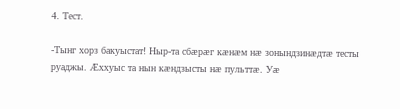4. Тест.

-Тынг хорз бакуыстат! Ныр-та сбæрæг кæнæм нæ зонындзинæдтæ тесты руаджы. Æххуыс та нын кæндзысты нæ пульттæ. Уæ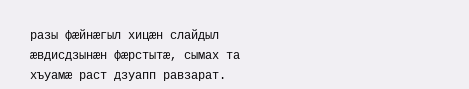разы фæйнæгыл хицæн слайдыл æвдисдзынæн фæрстытæ, сымах та хъуамæ раст дзуапп равзарат.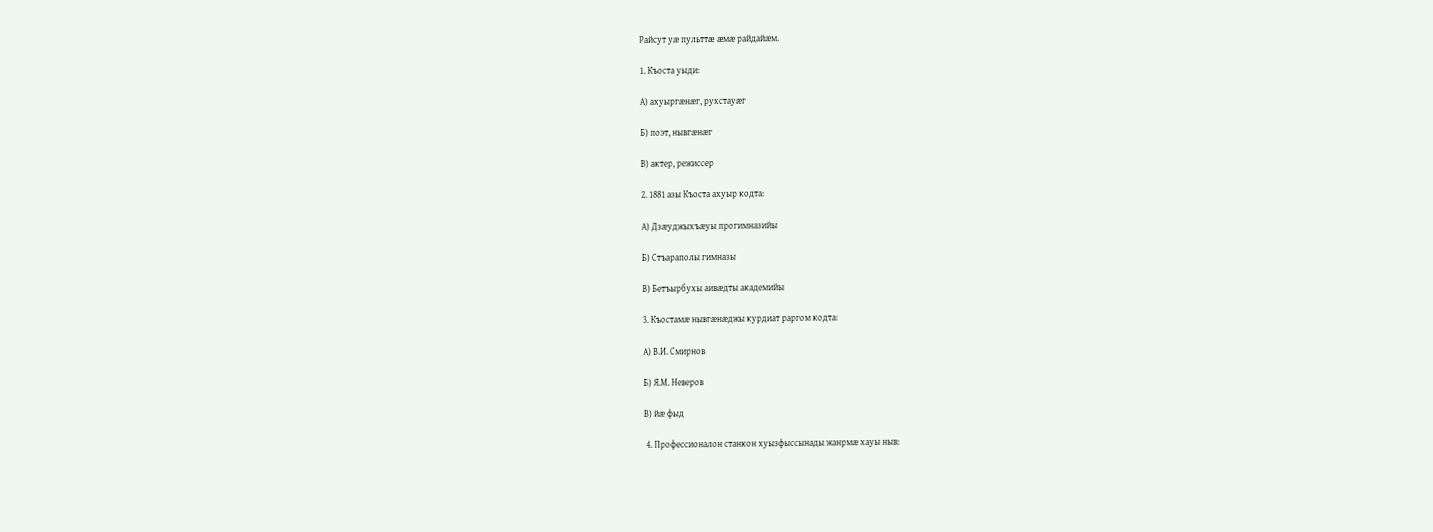Райсут уæ пульттæ æмæ райдайæм.

1. Къоста уыди:

А) ахуыргæнæг, рухстауæг

Б) поэт, нывгæнæг

В) актер, режиссер

2. 1881 азы Къоста ахуыр кодта:

А) Дзæуджыхъæуы прогимназийы

Б) Стъараполы гимназы

В) Бетъырбухы аивæдты академийы

3. Къостамæ нывгæнæджы курдиат раргом кодта:

А) В.И. Смирнов

Б) Я.М. Неверов

В) йæ фыд

 4. Профессионалон станкон хуызфыссынады жанрмæ хауы ныв: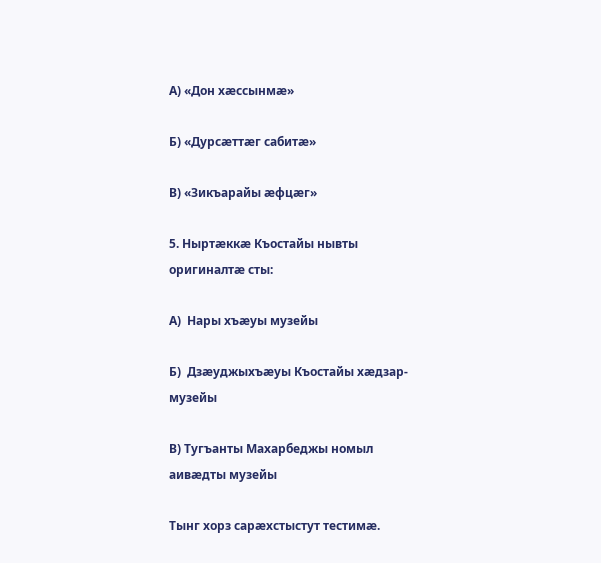А) «Дон хæссынмæ»

Б) «Дурсæттæг сабитæ»

В) «Зикъарайы æфцæг»

5. Ныртæккæ Къостайы нывты оригиналтæ сты:

А)  Нары хъæуы музейы

Б)  Дзæуджыхъæуы Къостайы хæдзар-музейы

В) Тугъанты Махарбеджы номыл аивæдты музейы

Тынг хорз сарæхстыстут тестимæ.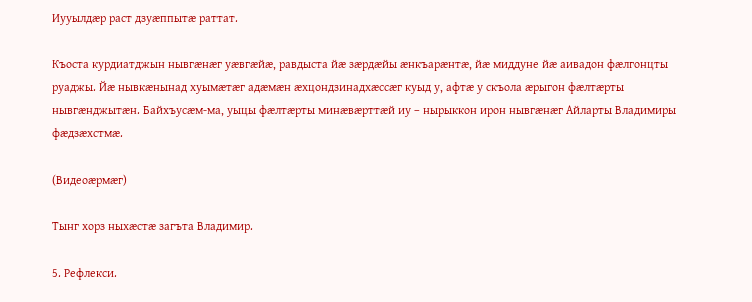Иууылдæр раст дзуæппытæ раттат.

Къоста курдиатджын нывгæнæг уæвгæйæ, равдыста йæ зæрдæйы æнкъарæнтæ, йæ миддуне йæ аивадон фæлгонцты руаджы. Йæ нывкæнынад хуымæтæг адæмæн æхцондзинадхæссæг куыд у, афтæ у скъола æрыгон фæлтæрты нывгæнджытæн. Байхъусæм-ма, уыцы фæлтæрты минæвæрттæй иу – нырыккон ирон нывгæнæг Айларты Владимиры фæдзæхстмæ.

(Видеоæрмæг)

Тынг хорз ныхæстæ загъта Владимир.

5. Рефлекси.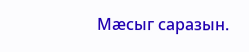Мæсыг саразын.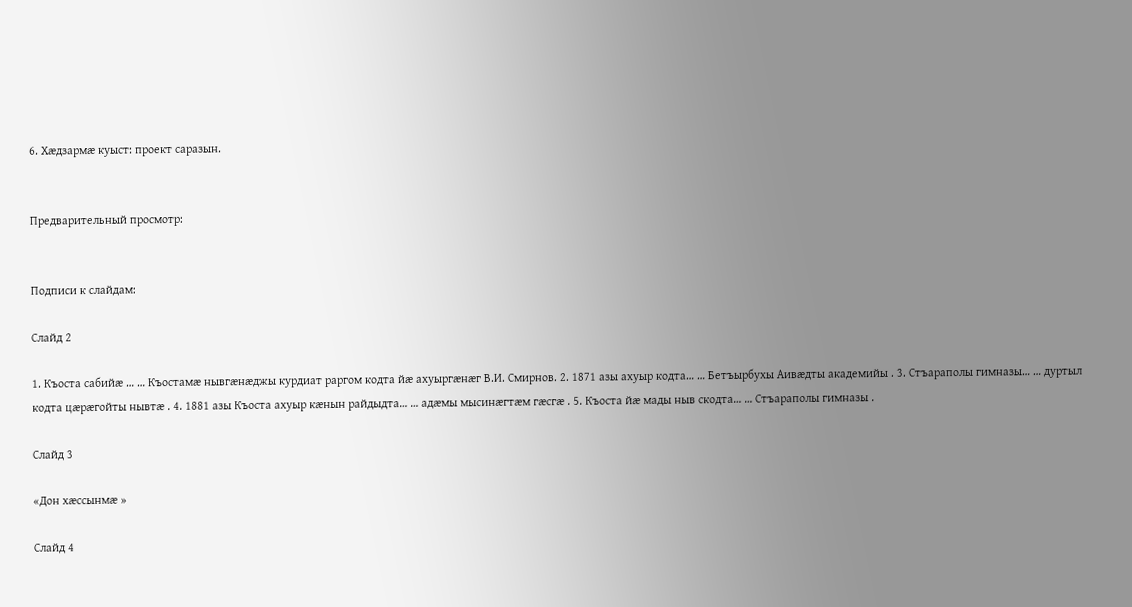6. Хæдзармæ куыст: проект саразын.


Предварительный просмотр:


Подписи к слайдам:

Слайд 2

1. Къоста сабийæ … … Къостамæ нывгæнæджы курдиат раргом кодта йæ ахуыргæнæг В.И. Смирнов. 2. 1871 азы ахуыр кодта… … Бетъырбухы Аивæдты академийы . 3. Стъараполы гимназы… … дуртыл кодта цæрæгойты нывтæ . 4. 1881 азы Къоста ахуыр кæнын райдыдта… … адæмы мысинæгтæм гæсгæ . 5. Къоста йæ мады ныв скодта… … Стъараполы гимназы .

Слайд 3

«Дон хæссынмæ »

Слайд 4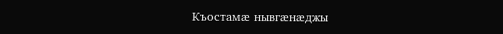Къостамæ нывгæнæджы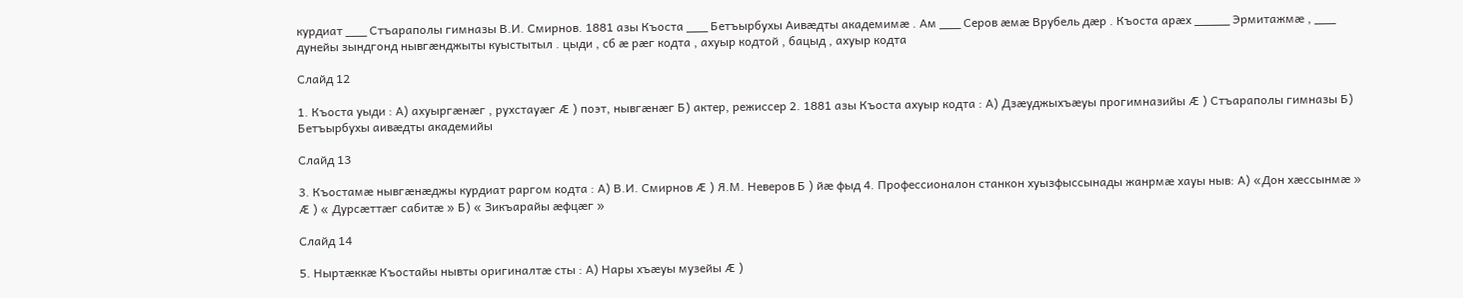курдиат ___ Стъараполы гимназы В.И. Смирнов. 1881 азы Къоста ___ Бетъырбухы Аивæдты академимæ . Ам ___ Серов æмæ Врубель дæр . Къоста арæх _____ Эрмитажмæ , ___ дунейы зындгонд нывгæнджыты куыстытыл . цыди , сб æ рæг кодта , ахуыр кодтой , бацыд , ахуыр кодта

Слайд 12

1. Къоста уыди : А) ахуыргæнæг , рухстауæг Æ ) поэт, нывгæнæг Б) актер, режиссер 2. 1881 азы Къоста ахуыр кодта : А) Дзæуджыхъæуы прогимназийы Æ ) Стъараполы гимназы Б) Бетъырбухы аивæдты академийы

Слайд 13

3. Къостамæ нывгæнæджы курдиат раргом кодта : А) В.И. Смирнов Æ ) Я.М. Неверов Б ) йæ фыд 4. Профессионалон станкон хуызфыссынады жанрмæ хауы ныв: А) «Дон хæссынмæ » Æ ) « Дурсæттæг сабитæ » Б) « Зикъарайы æфцæг »

Слайд 14

5. Ныртæккæ Къостайы нывты оригиналтæ сты : А) Нары хъæуы музейы Æ )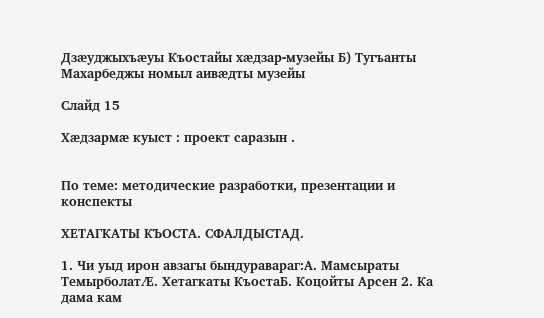Дзæуджыхъæуы Къостайы хæдзар-музейы Б) Тугъанты Махарбеджы номыл аивæдты музейы

Слайд 15

Хæдзармæ куыст : проект саразын .


По теме: методические разработки, презентации и конспекты

ХЕТАГКАТЫ КЪОСТА. СФАЛДЫСТАД.

1. Чи уыд ирон авзагы бындуравараг:А. Мамсыраты ТемырболатÆ. Хетагкаты КъостаБ. Коцойты Арсен 2. Ка дама кам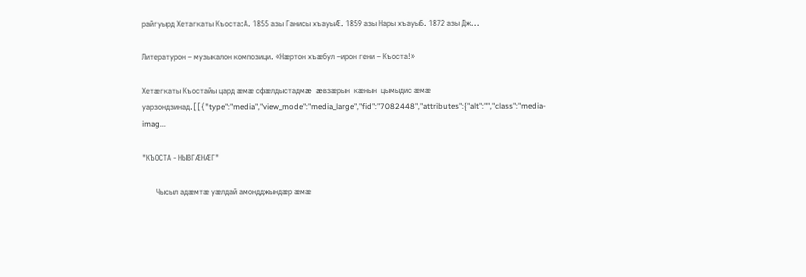райгуырд Хетагкаты Къоста:А. 1855 азы Ганисы хъауыÆ. 1859 азы Нары хъауыБ. 1872 азы Дж...

Литературон – музыкалон композици. «Нæртон хъæбул –ирон гени – Къоста!»

Хетæгкаты Къостайы цард æмæ сфæлдыстадмæ  æвзæрын  кæнын  цымыдис æмæ уарзондзинад.[[{"type":"media","view_mode":"media_large","fid":"7082448","attributes":{"alt":"","class":"media-imag...

"КЪОСТА - НЫВГÆНÆГ"

       Чысыл адæмтæ уæлдай амондджындæр æмæ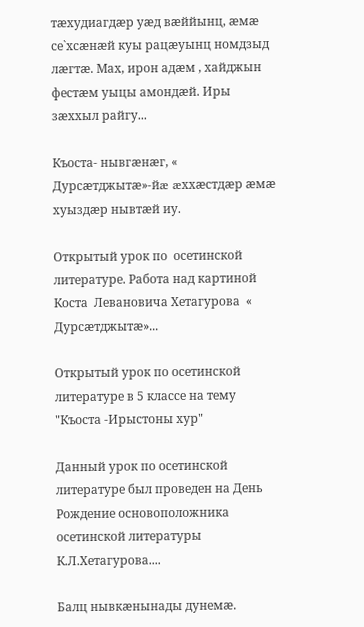тæхудиагдæр уæд вæййынц, æмæ се`хсæнæй куы рацæуынц номдзыд лæгтæ. Мах, ирон адæм , хайджын фестæм уыцы амондæй. Иры зæххыл райгу...

Къоста- нывгæнæг, « Дурсæтджытæ»-йæ æххæстдæр æмæ хуыздæр нывтæй иу.

Открытый урок по  осетинской литературе. Работа над картиной Коста  Левановича Хетагурова  « Дурсæтджытæ»...

Открытый урок по осетинской литературе в 5 классе на тему "Къоста -Ирыстоны хур"

Данный урок по осетинской литературе был проведен на День Рождение основоположника осетинской литературы К.Л.Хетагурова....

Балц нывкæнынады дунемæ.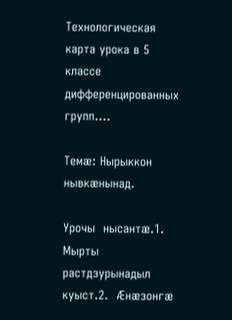Технологическая карта урока в 5 классе дифференцированных групп....

Темæ: Нырыккон нывкæнынад.

Урочы  нысантæ.1. Мырты растдзурынадыл куыст.2.  Æнæзонгæ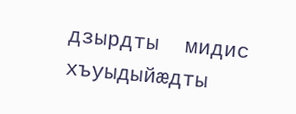дзырдты  мидис  хъуыдыйæдты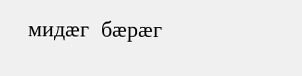мидæг  бæрæг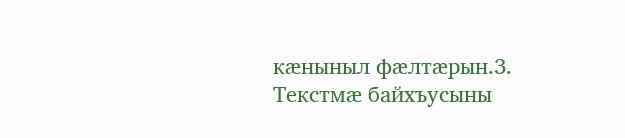кæныныл фæлтæрын.3.  Текстмæ байхъусыны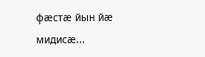фæстæ йын йæ мидисæ...